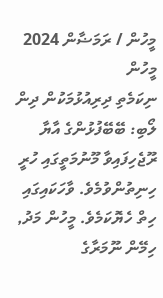މީހުން / ރަމަޟާން 2024 މީހުން
ނިކަމެތި ދިރިއުޅުމަކުން ދިން ލޯބި: ބޭބޭފުޅުންގެ އާޔާ
ރޫޖެހިފައިވާ މޫނުމަތީގައި ހުރީ ހިނިތުންވުމެވެ. ވާހަކައިގައި ހިތް ހެޔޮކަމެވެ. މީހުން މަދު, ހިމޭން ނޫމަރާގެ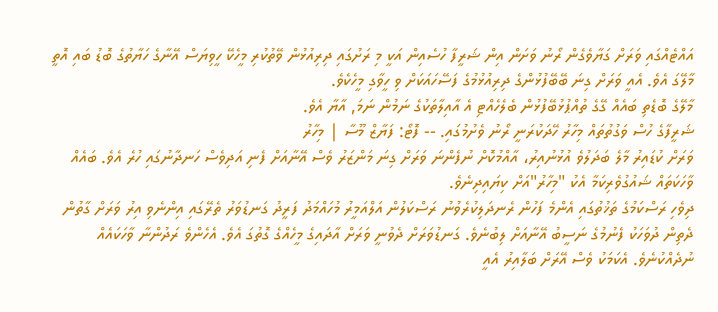އައްޓެއްގައި ވަރަށް ގަޔާވެގެން ރޯނު ވަށަން އިން ޝަރީފާ ހުސެއިން އަކީ މި ރަށުގައި ދިރިއުޅުން ވޭތުކުރި މީހެކޭ ހީވިޔަސް އޭނާގެ ހަޔާތުގެ ބޮޑު ބައި އޮތީ މާލޭގަ އެވެ. އެއީ ވަރަށް ގިނަ ބޭބޭފުޅުންގެ ދިރިއުޅުމުގެ ފަސޭހައަކަށް ވި ހީވާގި މީހެކެވެ.
މާލޭގެ ބޮޑެތި ބައެއް ގޭގެ ތުއްޕުޅުބޭފުޅުން ބެލެހެއްޓި އެ އާއިލާތަކުގެ ނަމުން ނަމަ, އާޔާ އެވެ.
ޝަރީފާގެ ހުސް ވަގުތުތައް މިހާރު ހޭދަކުރަނީ ރޯނު ވެށުމުގައި. -- ފޮޓޯ: ފަޔާޒް މޫސާ | މިހާރު
ވަރަށް ކުޑައިރު މާލެ ބަދަލުވެ އުޅުނުއިރު، އާއްމުކޮށް ނުފެންނަ ވަރަށް ގިނަ މަންޒަރު ވެސް އޭނާއަށް ފެނި އަދިވެސް ހަނދާނުގައި ހުރެ އެވެ. ބައެއް ވާހަކަތައް ޝައުގުވެރިކަމާ އެކު "މިހާރު"އަށް ކިޔައިދިނެވެ.
ދިވެހި ރަސްކަމުގެ ތަޚުތުގައި އެންމެ ފަހުން ރެނދަލިކުރެވުނު ރަސްކަލުން އަލްއަމީރު މުހައްމަދު ފަރީދު ގަނޑުވަރު ތެރޭގައި އިންނެވި އިރު ވަރަށް ގާތުން ދެތިން ދުވަހަކު ފެނުމުގެ ނަސީބު އޭނާއަށް ލިބުނެވެ. ގަނޑުވަރަށް ދެވުނީ ވަރަށް އާދައިގެ މީހެއްގެ ގޮތުގަ އެވެ. އެހެންވެ ރަދުންނާ ވާހަކައެއް ނުދެއްކުނެވެ. އެކަމަކު ވެސް އޭރަށް ބަލާއިރު އެއީ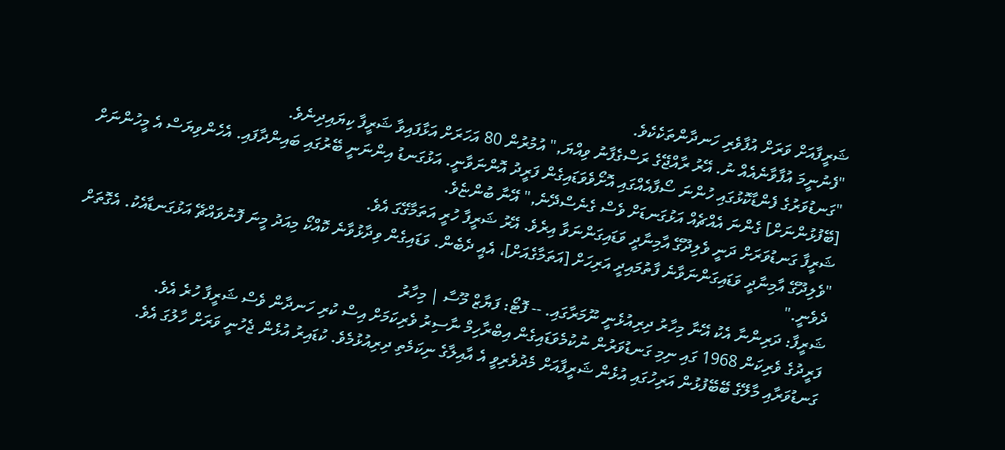ޝަރީފާއަށް ވަރަށް އުފާވެރި ހަނދާންތަކެކެވެ.
"ފެނުނީމަ އުފާވާނެއެއް ނު. އޭރު ރާއްޖޭގެ ރަސްގެފާނު ވިއްޔަ," އުމުރުން 80 އަހަރަށް އަޅާފައިވާ ޝަރީފާ ކިޔައިދިނެވެ.
"ގަނޑުވަރުގެ ފެންޑާކޮޅުގައި ހުންނަ ސޯފާއެއްގައި އޮށޯވެވަޑައިގެން ފަރީދު އޮންނަވާނީ. އަޅުގަނޑު އިންނަނީ ބޭރުގައި ބައިންދާފައި. އެހެންވިޔަސް އެ މީހުންނަށް [ބޭފުޅުންނަށް] ގެންނަ އެއްޗެއް އަޅުގަނޑަށް ވެސް ގެނެސްދޭނެ," އޭނާ ބުންޏެވެ.
ޝަރީފާ ގަނޑުވަރަށް ދަނީ ވެލިދޫގޭ އާމިނާދީ ވަޑައިގަންނަވާ އިރެވެ. އޭރު ޝަރީފާ ހުރީ އަތަމާގޭގަ އެވެ.
"ވެލިދޫގޭ އާމިނާދީ ވަޑައިގަންނަވާނެ ފާތުމައިދީ އަރިހަށް [އަތަމާގެއަށް]، އެއީ ދެބެން. ވަޑައިގެން ވިދާޅުވާނެ ކޮއްކޯ މިއަދު މީނަ ފޮނުވައްޗޭ އަޅުގަނޑާއެކު. އެގޮތަށް ދެވެނީ."
ޝަރީފާ: ދަރިންނާ އެކު އޭނާ މިހާރު ދިރިއުޅެނީ ނޫމަރާގައި. -- ފޮޓޯ: ފަޔާޒް މޫސާ | މިހާރު
ފަރީދުގެ ވެރިކަން 1968 ގައި ނިމި ގަނޑުވަރުން ނުކުމެވަޑައިގެން އިބްރާހިމް ނާސިރު ވެރިކަމަށް އިސް ކުރި ހަނދާން ވެސް ޝަރީފާ ހުރެ އެވެ.
ގަނޑުވަރާއި މާލޭގެ ބޭބޭފުޅުން އަރިހުގައި އުޅެން ޝަރީފާއަށް މެދުވެރިވީ އެ އާއިލާގެ ނިކަމެތި ދިރިއުޅުމެވެ. ކުޑައިރު އުޅެން ޖެހުނީ ވަރަށް ހާލުގަ އެވެ.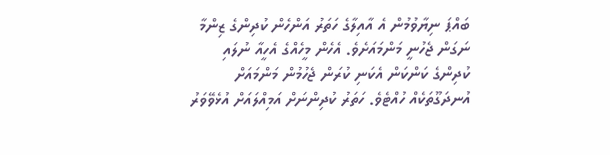ބައްޕަ ނިޔާވުމުން އެ އާއިލާގެ ހަތަރު އަންހެން ކުދިންގެ ޒިންމާ ނަގަން ޖެހުނީ މަންމައަށެވެ. އެހެން މީހެއްގެ އެހީއާ ނުލައި ކުދިންގެ ކަންކަން އެކަނި ކުރަން ޖެހުމުން މަންމައަށް އުނދަގޫތަކެއް ހުއްޓެވެ. ހަތަރު ކުދިންނަށް އަމިއްލައަށް އުޅެވޭވަރު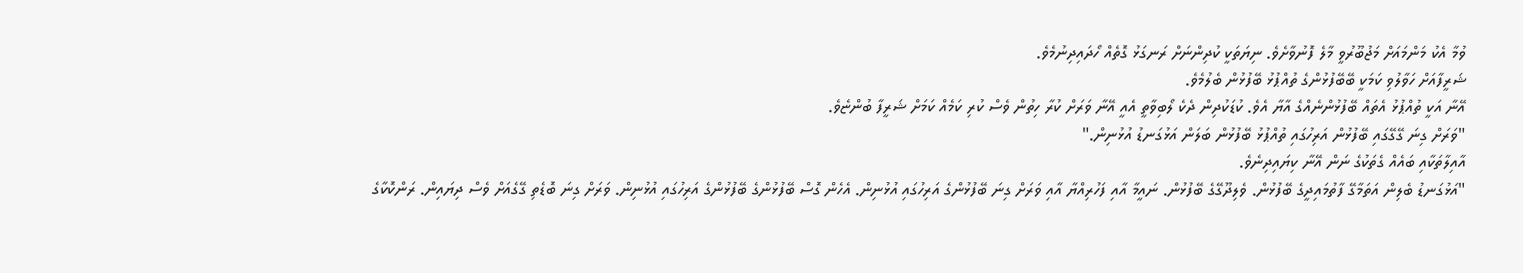ވުމާ އެކު މަންމައަށް މަޖުބޫރުވީ މާލެ ފޮނުވާށެވެ. ނިޔަތަކީ ކުދިންނަށް ރަނގަޅު ގޮތެއް ހޯދައިދިނުމެވެ.
ޝަރީފާއަށް ހަވާލުވި ކަމަކީ ބޭބޭފުޅުންގެ ތުއްޕުޅު ބޭފުޅުން ބެލުމެވެ.
އޭނާ އަކީ ތުއްޕުޅު އެތައް ބޭފުޅުންނެއްގެ އާޔާ އެވެ. ކުޑަކުދިން ދެކެ ލޯބިވާތީ އެއީ އޭނާ ވަރަށް ކުރާ ހިތުން ވެސް ކުރި ކަމެއް ކަމަށް ޝަރީފާ ބުންޏެވެ.
"ވަރަށް ގިނަ ގޭގޭގައި ބޭފުޅުން އަރިހުގައި ތުއްޕުޅު ބޭފުޅުން ބަލަން އަޅުގަނޑު އުޅުނިން."
އާއިލާތަކާއި ބައެއް ގެތަކުގެ ނަން އޭނާ ކިޔައިދިނެވެ.
"އަޅުގަނޑު ބެލިން އަތަމާގޭ ފާތުމައިދީގެ ބޭފުޅުން. ވެލިދޫގޭގެ ބޭފުޅުން. ނައީމާ އާއި ފަހުރިއްޔާ އާއި ވަރަށް ގިނަ ބޭފުޅުންގެ އަރިހުގައި އުޅުނިން. އެހެން ގޮސް ބޭފުޅުންގެ ބޭފުޅުންގެ އަރިހުގައި އުޅުނިން. ވަރަށް ގިނަ ބޮޑެތި ގޭގެއަށް ވެސް ދިޔައިން. ރަންކޮކާގެ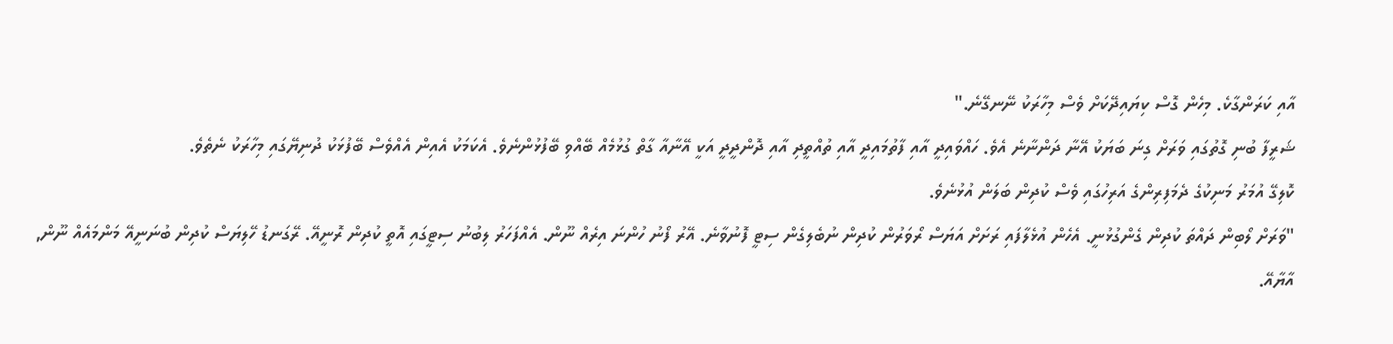އާއި ކަރަންގާކެ. މިހެން ގޮސް ކިޔައިދޭކަށް ވެސް މިހާރަކު ނޭނގޭނެ."
ޝަރީފާ ބުނި ގޮތުގައި ވަރަށް ގިނަ ބަޔަކު އޭނާ ދަންނާނެ އެވެ. ހައްވައިދީ އާއި ފާތުމައިދީ އާއި ތުއްތީދި އާއި ދޮންދީދީ އަކީ އޭނާއާ ގާތް ގުޅުމެއް ބޭއްވި ބޭފުޅުންނެވެ. އެކަމަކު އެއިން އެއްވެސް ބޭފުޅަކު ދުނިޔޭގައި މިހާރަކު ނެތެވެ.
ކޮލިގޭ އުމަރު މަނިކުގެ ދެމަފިރިންގެ އަރިހުގައި ވެސް ކުދިން ބަލަން އުޅުނެވެ.
"ވަރަށް ލޯބިން ދައްތަ ކުދިން ގެންގުޅުނީ. އެހެން އުޅެލާފައި ރަށަށް އަޔަސް ރޯވަރުން ކުދިން ނުބެލިގެން ސިޓީ ފޮނުވާނެ. އޭރު ފޯނު ހުންނަ އިރެއް ނޫން. އެއްފަހަރު ލިބުނު ސިޓީގައި އޮތީ ކުދިން ރޮނީއޭ. ރޭގަނޑު ހޭލިޔަސް ކުދިން ބުނަނީއޭ މަންމައެއް ނޫން, އާޔާއޭ.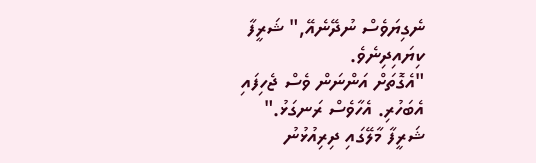ނެގިޔަވެސް ނުދޭނެއޭ," ޝަރީފާ ކިޔައިދިނެވެ.
"އެގޮތަށް އަންނަން ވެސް ޖެހިފައި އެބަހުރި. އެހާވެސް ރަނގަޅު."
ޝަރީފާ މާލޭގައި ދިރިއުޅުނު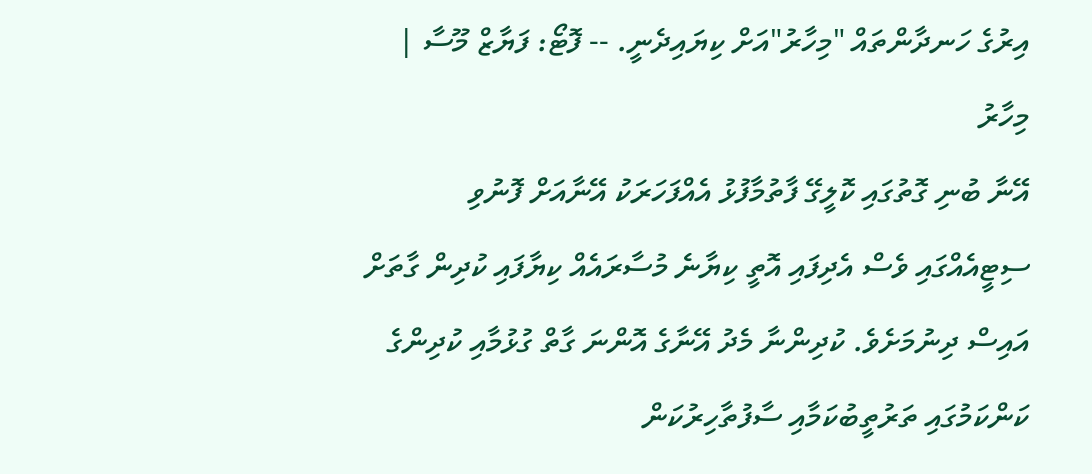އިރުގެ ހަނދާންތައް "މިހާރު"އަށް ކިޔައިދެނީ. -- ފޮޓޯ: ފަޔާޒް މޫސާ | މިހާރު
އޭނާ ބުނި ގޮތުގައި ކޮލީގޭ ފާތުމާފުޅު އެއްފަހަރަކު އޭނާއަށް ފޮނުވި ސިޓީއެއްގައި ވެސް އެދިފައި އޮތީ ކިޔާނެ މުސާރައެއް ކިޔާފައި ކުދިން ގާތަށް އައިސް ދިނުމަށެވެ. ކުދިންނާ މެދު އޭނާގެ އޮންނަ ގާތް ގުޅުމާއި ކުދިންގެ ކަންކަމުގައި ތަރުތީބުކަމާއި ސާފުތާހިރުކަން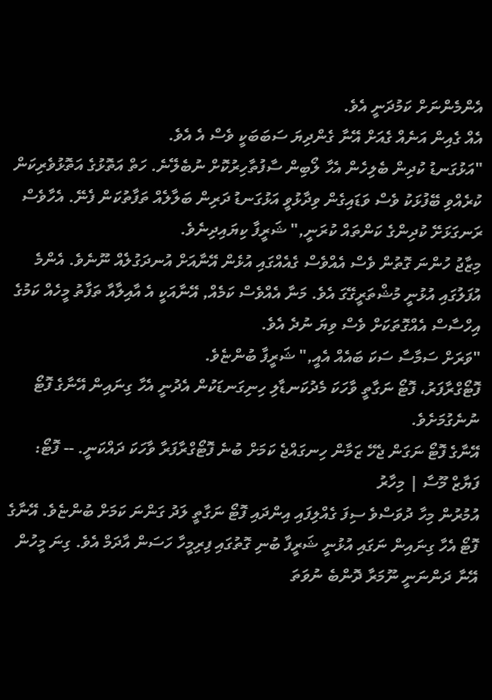އެންމެންނަށް ކަމުދަނީ އެވެ.
އެއް ގެއިން އަނެއް ގެއަށް އޭނާ ގެންދިޔަ ސަބަބަކީ ވެސް އެ އެވެ.
"އަޅުގަނޑު ކުދިން ބެލިހެން އެހާ ލޯބިން ސާފުތާހިރުކޮށް ނުބެލޭނެ. ހަތް އަތޮޅުގެ އަތޮޅުވެރިކަން ކުރެއްވި ބޭފުޅަކު ވެސް ވަޑައިގެން ވިދާޅުވީ އަޅުގަނޑު ދަރިން ބަލާލެއް ތަފާތުކަން ފެނޭ. އެހާވެސް ރަނގަޅަށޭ ކުދިންގެ ކަންތައް ކުރަނީ," ޝަރީފާ ކިޔައިދިނެވެ.
މިޒާޖު ހުންނަ ގޮތުން ވެސް އެއްވެސް ގެއެއްގައި އުޅެން އޭނާއަށް އުނދަގުލެއް ނޫނެވެ. އެންމެ އުފަލުގައި އުޅުނީ މުޝްތަރީގޭގަ އެވެ. މަނާ އެއްވެސް ކަމެއް, އޭނާއަކީ އެ އާއިލާއާ ތަފާތު މީހެއް ކަމުގެ އިހްސާސް އެއްގޮތަކަށް ވެސް ވިޔަ ނުދެ އެވެ.
"ވަރަށް ސަމާސާ ސަކަ ބައެއް އެއީ," ޝަރީފާ ބުންޏެވެ.
ފޮޓޯގްރާފަރު، ފޮޓޯ ނަގާތީ ވާހަކަ މެދުކަނޑާލި ހިނިގަނޑަކުން އެދުނީ އެހާ ގިނައިން އޭނާގެ ފޮޓޯ ނުނެގުމަށެވެ.
އޭނާގެ ފޮޓޯ ނަގަން ޖެހޭ ޒަމާން ހިނގައްޖެ ކަމަށް ބުނެ ފޮޓޯގްރާފަރާ ވާހަކަ ދައްކަނީ. -- ފޮޓޯ: ފަޔާޒް މޫސާ | މިހާރު
އުމުރުން މިހާ ދުވަސްވެ ސިފަ ގެއްލިފައި އިންދައި ފޮޓޯ ނަގާތީ ލަދު ގަންނަ ކަމަށް ބުންޏެވެ. އޭނާގެ ފޮޓޯ އެހާ ގިނައިން ނަގައި އުޅުނީ ޝަރީފާ ބުނި ގޮތުގައި ފިރިމީހާ ހަސަން އާދަމް އެވެ. ގިނަ މީހުން އޭނާ ދަންނަނީ ނޫމަރާ ދޮންބެ ނުވަތަ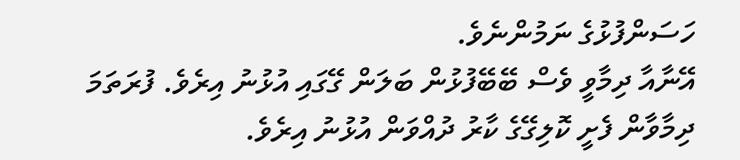ހަސަންފުޅުގެ ނަމުންނެވެ.
އޭނާއާ ދިމާވީ ވެސް ބޭބޭފުޅުން ބަލަން ގޭގައި އުޅުނު އިރެވެ. ފުރަތަމަ ދިމާވާން ފެށީ ކޮލިގޭގެ ކާރު ދުއްވަން އުޅުނު އިރެވެ.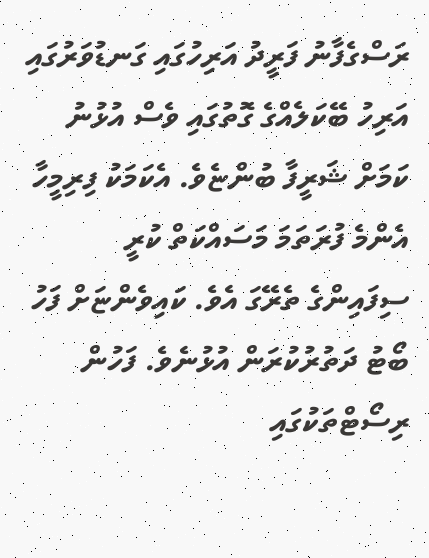ރަސްގެފާނު ފަރީދު އަރިހުގައި ގަނޑުވަރުގައި އަރިހު ބޭކަލެއްގެ ގޮތުގައި ވެސް އުޅުނު ކަމަށް ޝަރީފާ ބުންޏެވެ. އެކަމަކު ފިރިމީހާ އެންމެ ފުރަތަމަ މަސައްކަތް ކުރީ ސިފައިންގެ ތެރޭގަ އެވެ. ކައިވެންޏަށް ފަހު ބޯޓު ދަތުރުކުރަން އުޅުނެވެ. ފަހުން ރިސޯޓްތަކުގައި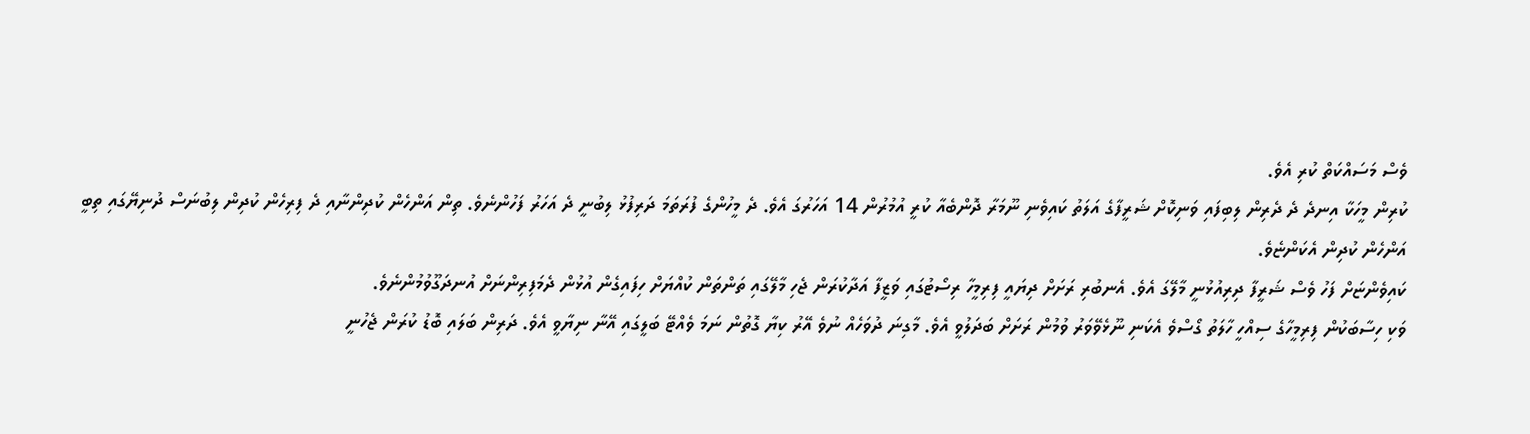ވެސް މަސައްކަތް ކުރި އެވެ.
ކުރިން މީހަކާ އިނދެ ދެ ދެރިން ލިބިފައި ވަނިކޮށް ޝަރީފާގެ އަލަތު ކައިވެނި ނޫމަރާ ދޮންބެއާ ކުރީ އުމުރުން 14 އަހަރުގަ އެވެ. ދެ މީހުންގެ ފުރަތަމަ ދަރިފުޅު ލިބުނީ ދެ އަހަރު ފަހުންނެވެ. ތިން އަންހެން ކުދިންނާއި ދެ ފިރިހެން ކުދިން ލިބުނަސް ދުނިޔޭގައި ތިބީ އަންހެން ކުދިން އެކަންޏެވެ.
ކައިވެންޏަށް ފަހު ވެސް ޝަރީފާ ދިރިއުޅުނީ މާލޭގަ އެވެ. އެނބުރި ރަށަށް ދިޔައީ ފިރިމީހާ ރިސޯޓުގައި ވަޒީފާ އަދާކުރަން ޖެހި މާލޭގައި ތަންތަން ކުއްޔަށް ހިފައިގެން އުޅުން ދެމަފިރިންނަށް އުނދަގޫވުމުންނެވެ.
ވަކި ހިސާބަކުން ފިރިމީހާގެ ސިއްހީ ހާލަތު ގޯސްވެ އެކަނި ނޫޅެވޭވަރު ވުމުން ރަށަށް ބަދަލުވީ އެވެ. މާގިނަ ދުވަހެއް ނުވެ އޭރު ކިޔާ ގޮތުން ނަމަ ވެއްޓޭ ބަލީގައި އޭނާ ނިޔާވީ އެވެ. ދަރިން ބަލައި ބޮޑު ކުރަން ޖެހުނީ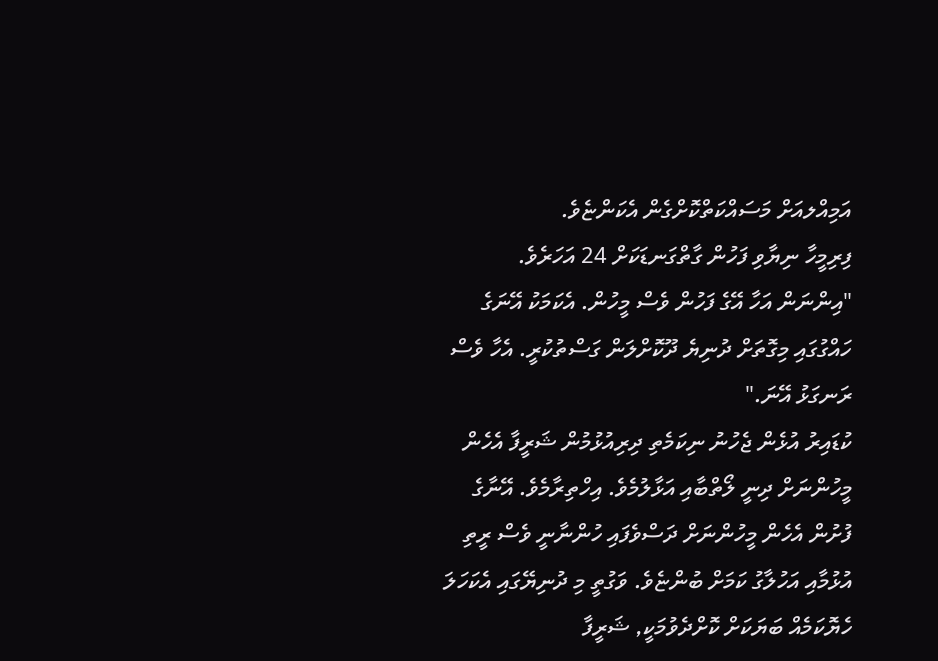އަމިއްލއަށް މަސައްކަތްކޮށްގެން އެކަންޏެވެ.
ފިރިމީހާ ނިޔާވި ފަހުން ގާތްގަނޑަކަށް 24 އަހަރެވެ.
"އިންނަން އަހާ އޭގެ ފަހުން ވެސް މީހުން. އެކަމަކު އޭނަގެ ހައްގުގައި މިގޮތަށް ދުނިޔެ ދޫކޮށްލަން ގަސްތުކުރީ. އެހާ ވެސް ރަނގަޅު އޭނަ."
ކުޑައިރު އުޅެން ޖެހުނު ނިކަމެތި ދިރިއުޅުމުން ޝަރީފާ އެހެން މީހުންނަށް ދިނީ ލޯތްބާއި އަޅާލުމެވެ. އިހްތިރާމެވެ. އޭނާގެ ފުށުން އެހެން މީހުންނަށް ދަސްވެފައި ހުންނާނީ ވެސް ރީތި އުޅުމާއި އަހުލާގު ކަމަށް ބުންޏެވެ. ވަގުތީ މި ދުނިޔޭގައި އެކަހަލަ ހެޔޮކަމެއް ބަޔަކަށް ކޮށްދެވުމަކީ, ޝަރީފާ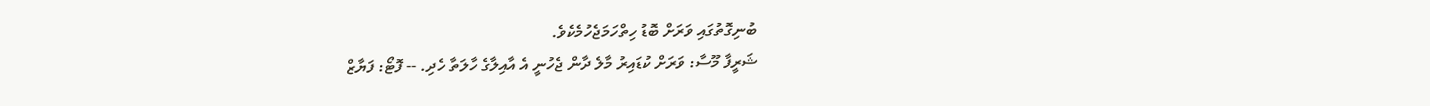ބުނިގޮތުގައި ވަރަށް ބޮޑު ހިތްހަމަޖެހުމެކެވެ.
ޝަރީފާ މޫސާ: ވަރަށް ކުޑައިރު މާލެ ދާން ޖެހުނީ އެ އާއިލާގެ ހާލަތާ ހެދި. -- ފޮޓޯ: ފަޔާޒް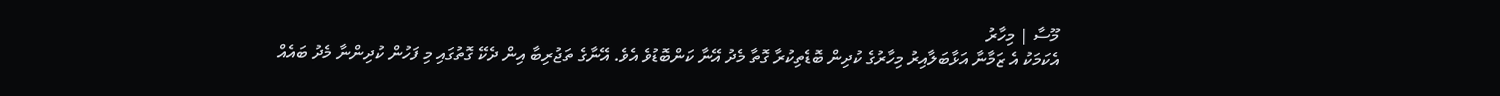މޫސާ | މިހާރު
އެކަމަކު އެ ޒަމާނާ އަޅާބަލާއިރު މިހާރުގެ ކުދިން ބޮޑެތިކުރާ ގޮތާ މެދު އޭނާ ކަންބޮޑުވެ އެވެ. އޭނާގެ ތަޖުރިބާ އިން ދެކޭ ގޮތުގައި މި ފަހުން ކުދިންނާ މެދު ބައެއް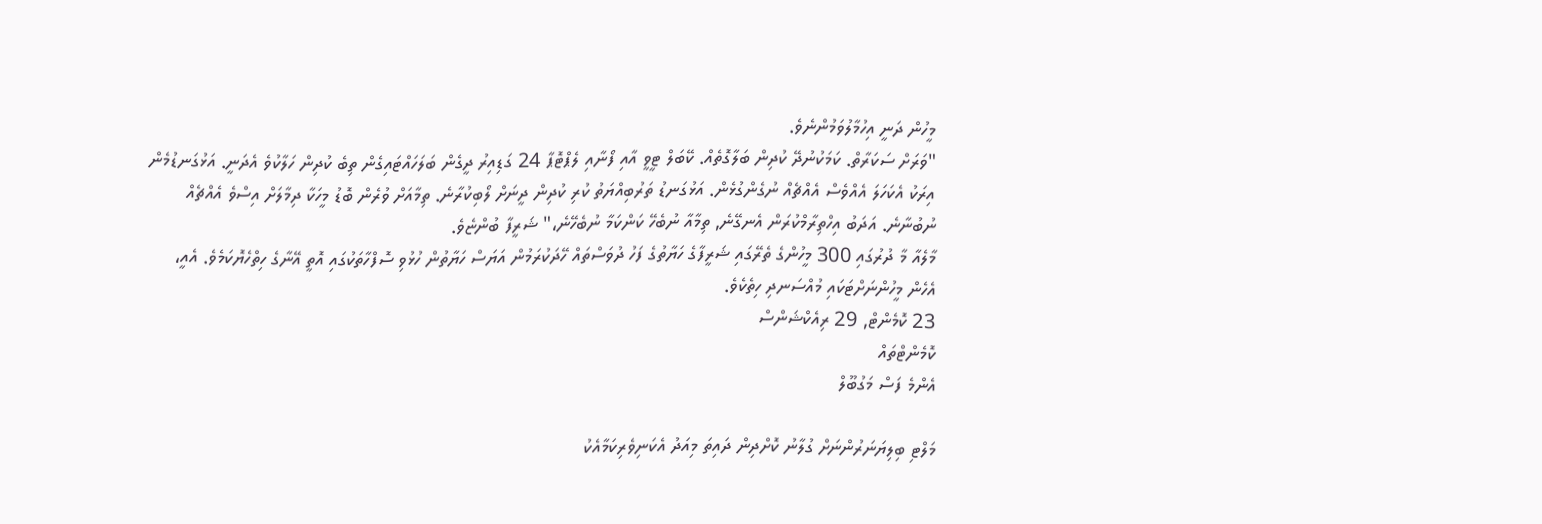މީހުން ދަނީ އިހުމާލުވަމުންނެވެ.
"ވަރަށް ސަކަރާތް. ކަމަކުނުދޭ ކުދިން ބަލާގޮތެއް. ކޭބަލް ޓީވީ އާއި ފޯނާއި ލެޕްޓޮޕާ 24 ގަޑިއިރު ދީގެން ބަލަހައްޓައިގެން ތިބެ ކުދިން ހަލާކުވެ އެދަނީ. އަޅުގަނޑުމެން އިރަކު އެކަހަލަ އެއްވެސް އެއްޗެއް ނުގެންގުޅެން. އަޅުގަނޑު ތަރުބިއްޔަތު ކުރި ކުދިން ދީނަށް ލޯބިކުރާނެ. ތިމާއަށް ވުރެން ބޮޑު މީހަކާ ދިމާލަށް އިސްވެ އެއްޗެއް ނުބުނާނެ. އަދަބު އިހްތިރާމްކުރަން އެނގޭނެ, ތިމާއާ ނުބެހޭ ކަންކަމާ ނުބެހޭނެ،" ޝަރީފާ ބުންޏެވެ.
މާލެއާ މާ ދުރުގައި 300 މީހުންގެ ތެރޭގައި ޝަރީފާގެ ހަޔާތުގެ ފަހު ދުވަސްތައް ހޭދަކުރަމުން އަޔަސް ހަޔާތުން ހުޅުވި ސޮފްހާތަކުގައި އޮތީ އޭނާގެ ހިތްހެޔޮކަމެވެ. އެއީ، އެހެން މީހުންނަށްޓަކައި މުއްސަނދި ހިތެކެވެ.
23 ކޮމެންޓް, 29 ރިއެކްޝަންސް
ކޮމެންޓްތައް
އެންމެ ފަސް މަގުބޫލް

މަލްޓި ބިލިޔަނަރުންނަށް ގުލާނު ކޮށްދިން ދައިތަ މިއަދު އެކަނިވެރިކަމާއެކު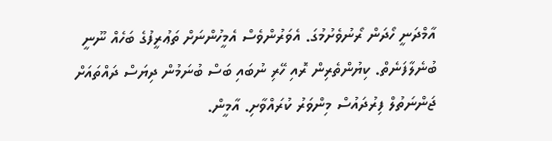އާމްދަނީ ހޯދަން ރޯނުވެށުމުގަ. އެވަރުންވެސް އެމީހުންނަށް ތަޢުރީފުގެ ބަހެއް ނޫނީ ބުނެލާފަނެތް. ކިޔުންތެރިން ރޮއި ހޭރި ނުބައި ބަސް ބުނަމުން ދިޔަސް ދައްތައަށް ޖަންނަތުލް ފިރުދައުސް މިންވަރު ކުރައްވާށި. އާމީން.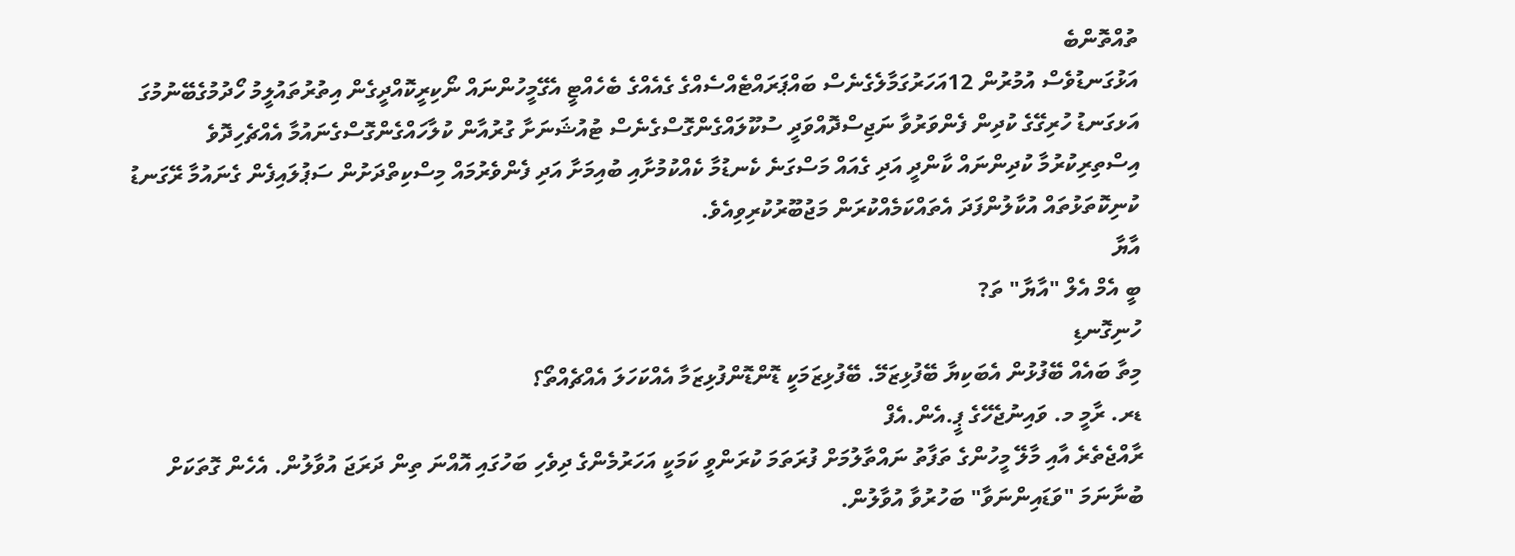ތުއްތޮންބެ
އަޅުގަނޑުވެސް އުމުރުން 12އަހަރުގަމާލެގެނެސް ބައްޕަރައްޓެއްސެއްގެ ގެއެއްގެ ބެހެއްޓީ އެގޭމީހުންނައް ނޯކިރީކޮއްދީގެން އިތުރުތައުލީމު ހޯދުމުގެބޭނުމުގަ އަޅގަނޑު ހުރިގޭގެ ކުދިން ފެންވަރުވާ ނަޖިސްދޮއްވަދީ ސުކޫލައްގެންގޮސްގެނެސް ޓުއުޝަނަށާ ގުރުއާން ކުލާހައްގެންގޮސްގެނައުމާ އެއްޗެހިދޮވެ އިސްތިރިކުރުމާ ކުދިންނައް ކާންދީ އަދި ގެއައް މަސްގަނެ ކެނޑުމާ ކެއްކުމުށާއި ބުއިމަށާ އަދި ފެންވެރުމައް މިސްކިތްދަށުން ސަޕުލައިފެން ގެނައުމާ ރޭގަނޑު ކުނިކޮތަޅުތައް އުކާލުންފަދަ އެތައްކަމެއްކުރަން މަޖުބޫރުކުރިވިއެވެ.
އާޔާ
ބީ އެމް އެލް "އާޔާ" ތަ?
ހުނިގޮނޑި
މިތާ ބައެއް ބޭފުޅުން އެބަކިޔާ ބޭފުޅިޒަމޭ. ބޭފުޅިޒަމަކީ ޑޮންޑޮންފުޅިޒަމާ އެއްކަހަލަ އެއްޗެއްތޯ؟
ޑރ. ރާމީ މ. ވައިނުޖެހޭގެ ޕީ.އެން.އެފް
ރާއްޖެތެރެ އާއި މާލޭ މީހުންގެ ތަފާތު ނައްތާލުމަށް ފުރަތަމަ ކުރަންވީ ކަމަކީ އަހަރުމެންގެ ދިވެހި ބަހުގައި އޮއްނަ ތިން ދަރަޖަ އުވާލުން. އެހެން ގޮތަކަށް ބުނާނަމަ "ވަޑައިންނަވާ" ބަހުރުވާ އުވާލުން.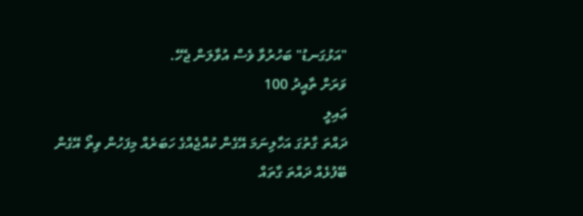"އަޅުގަނޑު" ބަހުރުވާ ވެސް އުވާލަން ޖެހޭ.
ވަރަށް ތާއީދު 100
ޢައިލީ
ދައްތަ ގާތުގަ އަހާލިނަމަ އޭގެން ކުއްޖެއްގެ ހަބަރެއް މިފަހުން ވިތޯ އޭގެން ބޭފުޅެއް ދައްތަ ގާތައް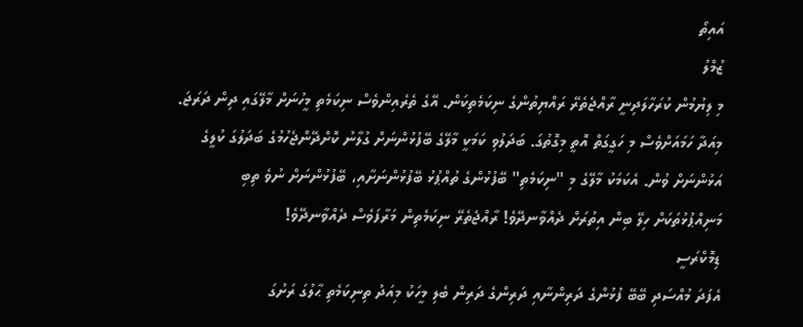އައިތޯ
ޒުމްލު
މި ލިޔުމުން ކުރަހާލަދިނީ ރާއްޖެތެރޭ ރައްޔިތުންގެ ނިކަމެތިކަން. އޭގެ ތެރެއިންވެސް ނިކަމެތި މީހުނަށް މާލޭގައި ދިން ދަރަޖަ. މިއަދާ ހަމައަށްވެސް މި ހަގީގަތް އޮތީ މިގޮތުގަ. ބަދަލުވި ކަމަކީ މާލޭގެ ބޭފުޅުންނަށް ގުލާނު ކޮށްދޭންޖެހުމުގެ ބަދަލުގަ ކުލީގެ އަޅުންނަށް ވުން. އެކަމަކު މާލޭގެ މި "ނިކަމެތި" ބޭފުޅުންގެ ތުއްޕުޅު ބޭފުޅުންނަށާއި، ބޭފުޅުންނަށް ނުވެ ތިބި މަނިއްޕުޅުތަކަށް ހިލޭ ބިން އިތުރަށް ދެއްވާނދޭވެ! ރާއްޖެތެރޭ ނިކަމެތިން މަރާފަވެސް ދެއްވާނދޭވެ!
ޑިމޮކްރަސީ
އެފަދަ މުއްސަދި ބޭބޭ ފުޅުންގެ ދަރިންނާއި ދަރިންގެ ދަރިން ބެލި މީހަކު މިއަދު ތިނިކަމެތި ޙާލުގަ ރަށުގަ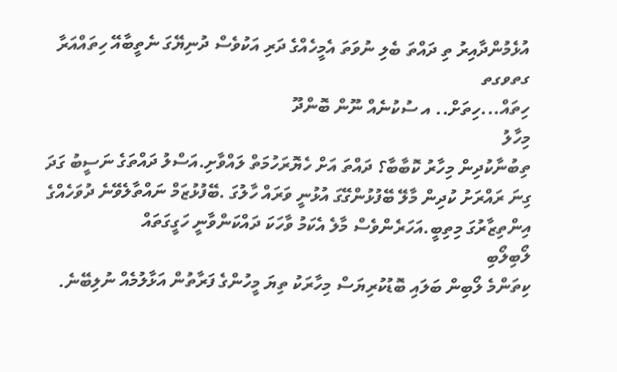އުޅެމުންދާއިރު ތި ދައްތަ ބެލި ނުވަތަ އެމީހެއްގެ ދަރި އަކުވެސް ދުނިޔޭގަ ނެތީބާއޭ ހިތައްއަރާ
ގތވގތ
ހިތައް...ހިތަށް.. އ ސުކުނެއް ނޫން ބޮންދޫ
މިހާލު
ތިބުނާކުދިން މިހާރު ކޮބާބާ؟ ދައްތަ އަށް ހެޔޮރަހުމަތް ލައްވާށި.އަސްލު ދައްތަގެ ނަސީބު ގަދަ ގިނަ ރައްރަށު ކުދިން މާލޭ ބޭފުޅުންގޭގަ އުޅުނީ ވަރައް ހާލުގަ .ބޭފުޅުޒަމް ނައްތާލެވޭނެ ދުވަހެއްގެ އިންތިޒާރުގަ މިތިބީ.އަހަރެންވެސް މާލެ އެކަމު ވާހަކަ ދައްކަންވާނީ ހަގީގަތައް
ލޯބިލޯބި
ކިތަންމެ ލޯބިން ބަލައި ބޮޑުކުރިޔަސް މިހާރަކު ތިޔަ މީހުންގެ ފަރާތުން އަޅާލުމެއް ނުލިބޭނެ.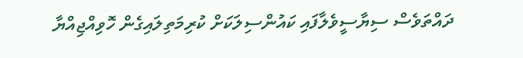ދައްތަވެސް ސިޔާސީވެލާފައި ކައުންސިލަކަށް ކުރިމަތިލައިގެން ހޮވިއްޖިއްޔާ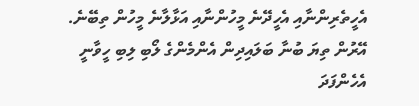އެހީތެރިންނާއި އެހީދޭނެ މީހުންނާއި އަޅާލާނެ މީހުން ތިބޭނެ. އޭރުން ތިޔަ ބުނާ ބަލައިދިން އެންމެންގެ ލޯބި ލިބި ހީވާނީ އެހެންފަދަ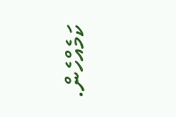ކަމެއްހެން.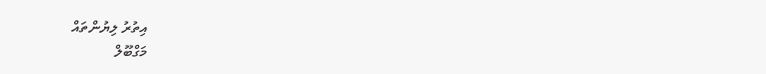އިތުރު ލިޔުންތައް
މަގްބޫލް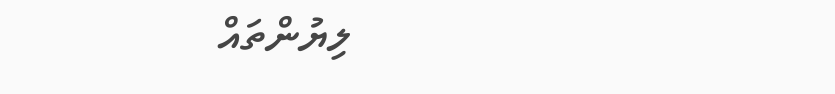ލިޔުންތައް